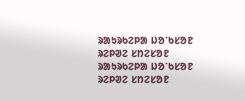ᱨᱟᱩᱨᱠᱮᱞᱟ ᱡᱚᱸᱠᱥᱚᱱ ᱨᱮᱞᱣᱮ ᱥᱴᱮᱥᱚᱱ
ᱨᱟᱩᱨᱠᱮᱞᱟ ᱡᱚᱸᱠᱥᱚᱱ ᱨᱮᱞᱣᱮ ᱥᱴᱮᱥᱚᱱ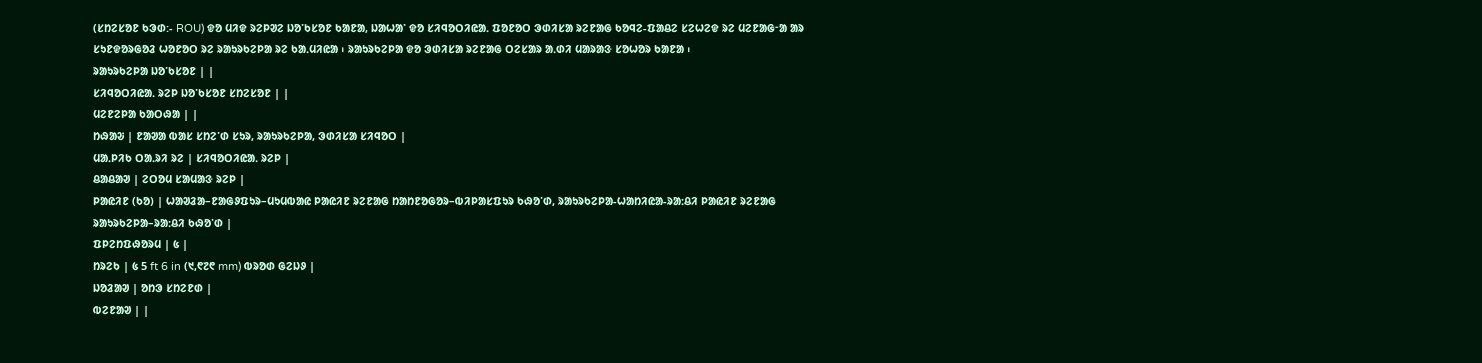(ᱥᱴᱮᱥᱚᱱ ᱠᱳᱰ:- ROU) ᱫᱚ ᱢᱤᱫ ᱨᱮᱞᱣᱮ ᱡᱚᱸᱠᱥᱚᱱ ᱠᱟᱱᱟ, ᱡᱟᱦᱟᱸ ᱫᱚ ᱥᱤᱧᱚᱛᱤᱭᱟᱹ ᱯᱚᱱᱚᱛ ᱳᱰᱤᱥᱟ ᱨᱮᱱᱟᱜ ᱠᱚᱧᱮ-ᱯᱟᱪᱮ ᱥᱮᱦᱮᱫ ᱨᱮ ᱢᱮᱱᱟᱜᱼᱟ ᱟᱨ ᱥᱩᱱᱫᱚᱨᱜᱚᱲ ᱦᱚᱱᱚᱛ ᱨᱮ ᱨᱟᱩᱨᱠᱮᱞᱟ ᱨᱮ ᱠᱟᱹᱢᱤᱭᱟ ᱾ ᱨᱟᱩᱨᱠᱮᱞᱟ ᱫᱚ ᱳᱰᱤᱥᱟ ᱨᱮᱱᱟᱜ ᱛᱮᱥᱟᱨ ᱟᱹᱰᱤ ᱢᱟᱨᱟᱝ ᱥᱚᱦᱚᱨ ᱠᱟᱱᱟ ᱾
ᱨᱟᱩᱨᱠᱮᱞᱟ ᱡᱚᱸᱠᱥᱚᱱ | |
ᱥᱤᱧᱚᱛᱤᱭᱟᱹ ᱨᱮᱞ ᱡᱚᱸᱠᱥᱚᱱ ᱥᱴᱮᱥᱚᱱ | |
ᱢᱮᱱᱮᱞᱟ ᱠᱟᱛᱷᱟ | |
ᱴᱷᱟᱶ | ᱱᱟᱣᱟ ᱵᱟᱥ ᱥᱴᱮᱸᱰ ᱥᱩᱨ, ᱨᱟᱩᱨᱠᱮᱞᱟ, ᱳᱰᱤᱥᱟ ᱥᱤᱧᱚᱛ |
ᱢᱟᱹᱞᱤᱠ ᱛᱟᱹᱨᱤ ᱨᱮ | ᱥᱤᱧᱚᱛᱤᱭᱟᱹ ᱨᱮᱞ |
ᱪᱟᱪᱟᱣ | ᱮᱛᱚᱢ ᱥᱟᱢᱟᱝ ᱨᱮᱞ |
ᱞᱟᱭᱤᱱ (ᱠᱚ) | ᱦᱟᱣᱲᱟ–ᱱᱟᱜᱽᱯᱩᱨ–ᱢᱩᱢᱵᱟᱭ ᱞᱟᱭᱤᱱ ᱨᱮᱱᱟᱜ ᱴᱟᱴᱱᱚᱜᱚᱨ–ᱵᱤᱞᱟᱥᱯᱩᱨ ᱠᱷᱚᱸᱰ, ᱨᱟᱩᱨᱠᱮᱞᱟ-ᱦᱟᱴᱤᱭᱟ-ᱨᱟᱺᱪᱤ ᱞᱟᱭᱤᱱ ᱨᱮᱱᱟᱜ ᱨᱟᱩᱨᱠᱮᱞᱟ–ᱨᱟᱺᱪᱤ ᱠᱷᱚᱸᱰ |
ᱯᱞᱮᱴᱯᱷᱚᱨᱢ | ᱕ |
ᱴᱨᱮᱠ | ᱕ 5 ft 6 in (᱑,᱖᱗᱖ mm) ᱵᱨᱚᱰ ᱜᱮᱡᱽ |
ᱡᱚᱲᱟᱣ | ᱚᱴᱳ ᱥᱴᱮᱱᱰ |
ᱵᱮᱱᱟᱣ | |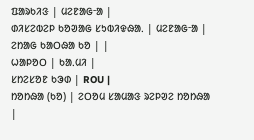ᱯᱟᱨᱠᱤᱝ | ᱢᱮᱱᱟᱜᱼᱟ |
ᱰᱤᱥᱮᱵᱮᱞ ᱠᱚᱣᱟᱜ ᱥᱩᱵᱤᱫᱷᱟᱹ | ᱢᱮᱱᱟᱜᱼᱟ |
ᱮᱴᱟᱜ ᱠᱟᱛᱷᱟ ᱠᱚ | |
ᱦᱟᱞᱚᱛ | ᱠᱟᱹᱢᱤ |
ᱥᱴᱮᱥᱚᱱ ᱠᱳᱰ | ROU |
ᱴᱚᱴᱷᱟ (ᱠᱚ) | ᱮᱛᱚᱢ ᱥᱟᱢᱟᱝ ᱨᱮᱞᱣᱮ ᱴᱚᱴᱷᱟ |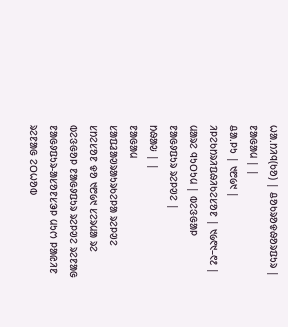ᱦᱟᱹᱴᱤᱧ(ᱠᱚ) | ᱪᱚᱠᱨᱚᱫᱷᱚᱨᱯᱩᱨ |
ᱱᱟᱜᱟᱢ | |
ᱪᱟᱹᱞᱩ | ᱑᱘᱙᱑ |
ᱤᱞᱮᱠᱴᱨᱤᱯᱷᱤᱠᱮᱥᱚᱱ | ᱑᱙᱖᱑–᱖᱒ |
ᱢᱟᱨᱮ ᱧᱩᱛᱩᱢ | ᱵᱮᱝᱜᱟᱞ ᱱᱟᱜᱽᱯᱩᱨ ᱨᱮᱞᱣᱮ |
ᱴᱷᱟᱶ | |
ᱱᱟᱜᱟᱢ
ᱥᱟᱯᱲᱟᱣᱨᱟᱩᱨᱠᱮᱞᱟ ᱨᱮᱞᱣᱮ ᱥᱴᱮᱥᱚᱱ ᱫᱚ ᱑᱘᱙᱑ ᱥᱮᱨᱢᱟ ᱨᱮ ᱵᱮᱝᱜᱚᱞ ᱱᱟᱜᱽᱯᱩᱨ ᱨᱮᱞᱣᱮ ᱨᱮᱱᱟᱜ ᱱᱟᱜᱽᱯᱩᱨ-ᱟᱥᱚᱱᱥᱳᱞ ᱢᱩᱬ ᱞᱟᱭᱤᱱ ᱨᱮᱱᱟᱜ ᱮᱛᱦᱚᱵ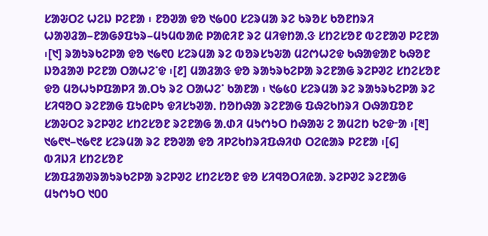ᱥᱟᱶᱛᱮ ᱦᱮᱡ ᱞᱮᱱᱟ ᱾ ᱱᱚᱣᱟ ᱫᱚ ᱑᱙᱐᱐ ᱥᱮᱨᱢᱟ ᱨᱮ ᱠᱨᱚᱥ ᱠᱚᱱᱴᱨᱤ ᱦᱟᱣᱲᱟ–ᱱᱟᱜᱽᱯᱩᱨ–ᱢᱩᱢᱵᱟᱭ ᱞᱟᱭᱤᱱ ᱨᱮ ᱢᱤᱫᱴᱟᱹᱝ ᱥᱴᱮᱥᱚᱱ ᱵᱮᱱᱟᱣ ᱞᱮᱱᱟ ᱾[᱑] ᱨᱟᱩᱨᱠᱮᱞᱟ ᱫᱚ ᱑᱙᱖᱐ ᱥᱮᱨᱢᱟ ᱨᱮ ᱵᱚᱨᱥᱩᱶᱟ ᱢᱮᱬᱦᱮᱫ ᱠᱷᱟᱫᱟᱱ ᱠᱷᱚᱱ ᱡᱚᱲᱟᱣ ᱞᱮᱱᱟ ᱛᱟᱦᱮᱸᱫ ᱾[᱒] ᱢᱟᱲᱟᱝ ᱫᱚ ᱨᱟᱩᱨᱠᱮᱞᱟ ᱨᱮᱱᱟᱜ ᱨᱮᱞᱣᱮ ᱥᱴᱮᱥᱚᱱ ᱫᱚ ᱢᱚᱦᱩᱞᱯᱟᱞᱤ ᱟᱹᱛᱩ ᱨᱮ ᱛᱟᱦᱮᱸ ᱠᱟᱱᱟ ᱾ ᱑᱙᱕᱐ ᱥᱮᱨᱢᱟ ᱨᱮ ᱨᱟᱩᱨᱠᱮᱞᱟ ᱨᱮ ᱥᱤᱧᱚᱛ ᱨᱮᱱᱟᱜ ᱯᱩᱭᱞᱩ ᱫᱤᱥᱩᱣᱟᱹ ᱴᱚᱴᱷᱟ ᱨᱮᱱᱟᱜ ᱯᱷᱮᱠᱴᱨᱤ ᱛᱷᱟᱯᱚᱱ ᱥᱟᱶᱛᱮ ᱨᱮᱞᱣᱮ ᱥᱴᱮᱥᱚᱱ ᱨᱮᱱᱟᱜ ᱟᱹᱰᱤ ᱢᱩᱬᱩᱛ ᱴᱷᱟᱶ ᱮ ᱟᱢᱮᱴ ᱠᱮᱫᱼᱟ ᱾[᱓] ᱑᱙᱖᱑–᱑᱙᱖᱒ ᱥᱮᱨᱢᱟ ᱨᱮ ᱱᱚᱣᱟ ᱫᱚ ᱤᱞᱮᱠᱴᱨᱤᱯᱷᱤᱰ ᱛᱮᱭᱟᱨ ᱞᱮᱱᱟ ᱾[᱔]
ᱵᱤᱡᱤ ᱥᱴᱮᱥᱚᱱ
ᱥᱟᱯᱲᱟᱣᱨᱟᱩᱨᱠᱮᱞᱟ ᱨᱮᱞᱣᱮ ᱥᱴᱮᱥᱚᱱ ᱫᱚ ᱥᱤᱧᱚᱛᱤᱭᱟᱹ ᱨᱮᱞᱣᱮ ᱨᱮᱱᱟᱜ ᱢᱩᱬᱩᱛ ᱑᱐᱐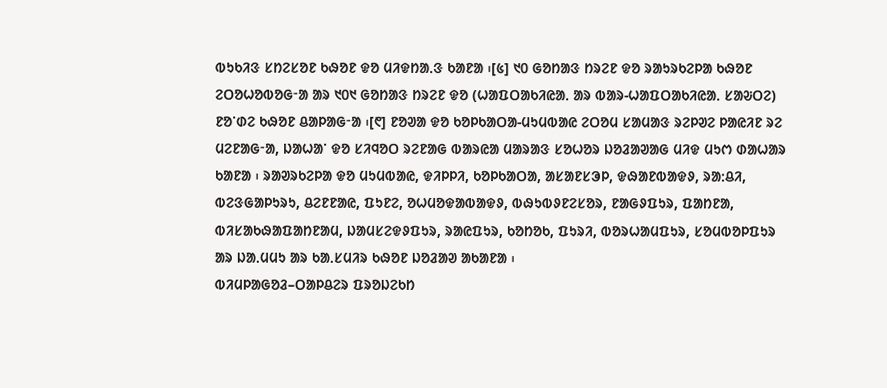ᱵᱩᱠᱤᱝ ᱥᱴᱮᱥᱚᱱ ᱠᱷᱚᱱ ᱫᱚ ᱢᱤᱫᱴᱟᱹᱝ ᱠᱟᱱᱟ ᱾[᱕] ᱑᱐ ᱜᱚᱴᱟᱝ ᱴᱨᱮᱱ ᱫᱚ ᱨᱟᱩᱨᱠᱮᱞᱟ ᱠᱷᱚᱱ ᱮᱛᱚᱦᱚᱵᱚᱜᱼᱟ ᱟᱨ ᱑᱐᱑ ᱜᱚᱴᱟᱝ ᱴᱨᱮᱱ ᱫᱚ (ᱦᱟᱯᱛᱟᱠᱤᱭᱟᱹ ᱟᱨ ᱵᱟᱨ-ᱦᱟᱯᱛᱟᱠᱤᱭᱟᱹ ᱥᱟᱶᱛᱮ) ᱱᱚᱸᱰᱮ ᱠᱷᱚᱱ ᱪᱟᱞᱟᱜᱼᱟ ᱾[᱖] ᱱᱚᱣᱟ ᱫᱚ ᱠᱚᱞᱠᱟᱛᱟ-ᱢᱩᱢᱵᱟᱭ ᱮᱛᱚᱢ ᱥᱟᱢᱟᱝ ᱨᱮᱞᱣᱮ ᱞᱟᱭᱤᱱ ᱨᱮ ᱢᱮᱱᱟᱜᱼᱟ, ᱡᱟᱦᱟᱸ ᱫᱚ ᱥᱤᱧᱚᱛ ᱨᱮᱱᱟᱜ ᱵᱟᱨᱭᱟ ᱢᱟᱨᱟᱝ ᱥᱚᱦᱚᱨ ᱡᱚᱲᱟᱣᱟᱜ ᱢᱤᱫ ᱢᱩᱬ ᱰᱟᱦᱟᱨ ᱠᱟᱱᱟ ᱾ ᱨᱟᱣᱨᱠᱮᱞᱟ ᱫᱚ ᱢᱩᱢᱵᱟᱭ, ᱫᱤᱞᱞᱤ, ᱠᱚᱞᱠᱟᱛᱟ, ᱟᱥᱟᱱᱥᱳᱞ, ᱫᱷᱟᱱᱵᱟᱫᱽ, ᱨᱟᱺᱪᱤ, ᱵᱮᱝᱜᱟᱞᱩᱨᱩ, ᱪᱮᱱᱱᱟᱭ, ᱯᱩᱱᱮ, ᱚᱦᱢᱚᱫᱟᱵᱟᱫᱽ, ᱵᱷᱩᱵᱽᱱᱮᱥᱚᱨ, ᱱᱟᱜᱽᱯᱩᱨ, ᱯᱟᱴᱱᱟ, ᱵᱤᱥᱟᱠᱷᱟᱯᱟᱴᱱᱟᱢ, ᱡᱟᱢᱥᱮᱫᱽᱯᱩᱨ, ᱨᱟᱭᱯᱩᱨ, ᱠᱚᱴᱚᱠ, ᱯᱩᱨᱤ, ᱵᱚᱨᱦᱟᱢᱯᱩᱨ, ᱥᱚᱢᱵᱚᱞᱯᱩᱨ ᱟᱨ ᱡᱟᱹᱢᱢᱩ ᱟᱨ ᱠᱟᱹᱥᱢᱤᱨ ᱠᱷᱚᱱ ᱡᱚᱲᱟᱣ ᱟᱠᱟᱱᱟ ᱾
ᱵᱤᱢᱞᱟᱜᱚᱲ–ᱛᱟᱞᱪᱮᱨ ᱯᱨᱚᱡᱮᱠᱴ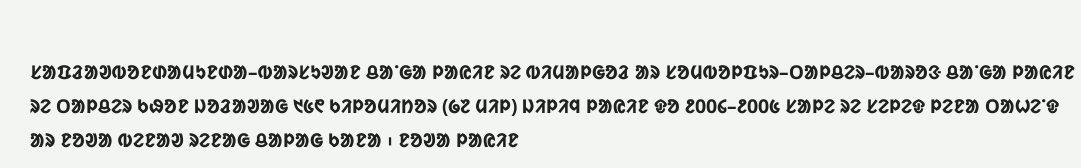ᱥᱟᱯᱲᱟᱣᱵᱚᱱᱰᱟᱢᱩᱱᱰᱟ–ᱵᱟᱨᱥᱩᱣᱟᱱ ᱪᱟᱸᱜᱟ ᱞᱟᱭᱤᱱ ᱨᱮ ᱵᱤᱢᱟᱞᱜᱚᱲ ᱟᱨ ᱥᱚᱢᱵᱚᱞᱯᱩᱨ–ᱛᱟᱞᱪᱮᱨ–ᱵᱟᱨᱚᱝ ᱪᱟᱸᱜᱟ ᱞᱟᱭᱤᱱ ᱨᱮ ᱛᱟᱞᱪᱮᱨ ᱠᱷᱚᱱ ᱡᱚᱲᱟᱣᱟᱜ ᱑᱕᱖ ᱠᱤᱞᱚᱢᱤᱴᱚᱨ (᱙᱗ ᱢᱤᱞ) ᱡᱤᱞᱤᱧ ᱞᱟᱭᱤᱱ ᱫᱚ ᱒᱐᱐᱔–᱒᱐᱐᱕ ᱥᱟᱞᱮ ᱨᱮ ᱥᱮᱞᱮᱫ ᱞᱮᱱᱟ ᱛᱟᱦᱮᱸᱫ ᱟᱨ ᱱᱚᱣᱟ ᱵᱮᱱᱟᱣ ᱨᱮᱱᱟᱜ ᱪᱟᱞᱟᱜ ᱠᱟᱱᱟ ᱾ ᱱᱚᱣᱟ ᱞᱟᱭᱤᱱ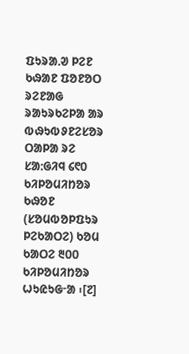ᱯᱩᱨᱟᱹᱣ ᱞᱮᱱ ᱠᱷᱟᱱ ᱯᱚᱱᱚᱛ ᱨᱮᱱᱟᱜ ᱨᱟᱩᱨᱠᱮᱞᱟ ᱟᱨ ᱵᱷᱩᱵᱽᱱᱮᱥᱚᱨ ᱛᱟᱞᱟ ᱨᱮ ᱥᱟᱺᱜᱤᱧ ᱔᱖᱐ ᱠᱤᱞᱚᱢᱤᱴᱚᱨ ᱠᱷᱚᱱ (ᱥᱚᱢᱵᱚᱞᱯᱩᱨ ᱞᱮᱠᱟᱛᱮ) ᱠᱚᱢ ᱠᱟᱛᱮ ᱓᱐᱐ ᱠᱤᱞᱚᱢᱤᱴᱚᱨ ᱦᱩᱭᱩᱜᱼᱟ ᱾[᱗]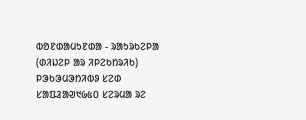ᱵᱚᱱᱰᱟᱢᱩᱱᱰᱟ - ᱨᱟᱩᱨᱠᱮᱞᱟ (ᱰᱤᱡᱮᱞ ᱟᱨ ᱤᱞᱮᱠᱴᱨᱤᱠ) ᱞᱳᱠᱳᱢᱳᱴᱤᱵᱽ ᱥᱮᱰ
ᱥᱟᱯᱲᱟᱣ᱑᱙᱕᱐ ᱥᱮᱨᱢᱟ ᱨᱮ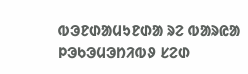ᱵᱳᱱᱰᱟᱢᱩᱱᱰᱟ ᱨᱮ ᱵᱟᱨᱭᱟ ᱞᱳᱠᱳᱢᱳᱴᱤᱵᱽ ᱥᱮᱰ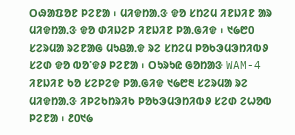ᱛᱷᱟᱯᱚᱱ ᱞᱮᱱᱟ ᱾ ᱢᱤᱫᱴᱟᱹᱝ ᱫᱚ ᱥᱴᱮᱢ ᱤᱱᱡᱤᱱ ᱟᱨ ᱢᱤᱫᱴᱟᱹᱝ ᱫᱚ ᱰᱤᱡᱮᱞ ᱤᱱᱡᱤᱱ ᱞᱟᱹᱜᱤᱫ ᱾ ᱑᱙᱘᱐ ᱥᱮᱨᱢᱟ ᱨᱮᱱᱟᱜ ᱢᱩᱪᱟᱹᱫ ᱨᱮ ᱥᱴᱮᱢ ᱞᱚᱠᱳᱢᱳᱴᱤᱵᱽ ᱥᱮᱰ ᱫᱚ ᱵᱚᱸᱫᱽ ᱞᱮᱱᱟ ᱾ ᱛᱩᱨᱩᱭ ᱜᱚᱴᱟᱝ WAM-4 ᱤᱱᱡᱤᱱ ᱠᱚ ᱥᱮᱞᱮᱫ ᱞᱟᱹᱜᱤᱫ ᱑᱙᱘᱓ ᱥᱮᱨᱢᱟ ᱨᱮ ᱢᱤᱫᱴᱟᱹᱝ ᱤᱞᱮᱠᱴᱨᱤᱠ ᱞᱚᱠᱳᱢᱳᱴᱤᱵᱽ ᱥᱮᱰ ᱮᱦᱚᱵ ᱞᱮᱱᱟ ᱾ ᱒᱐᱑᱙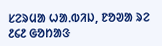ᱥᱮᱨᱢᱟ ᱦᱟᱹᱵᱤᱡ, ᱱᱚᱣᱟ ᱨᱮ ᱒᱔᱒ ᱜᱚᱴᱟᱝ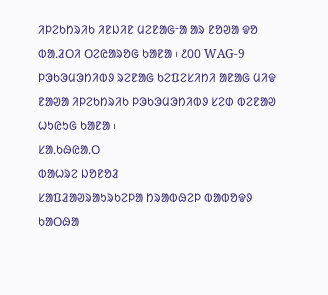ᱤᱞᱮᱠᱴᱨᱤᱠ ᱤᱱᱡᱤᱱ ᱢᱮᱱᱟᱜᱼᱟ ᱟᱨ ᱱᱚᱣᱟ ᱫᱚ ᱵᱟᱹᱲᱛᱤ ᱛᱮᱭᱟᱨᱚᱜ ᱠᱟᱱᱟ ᱾ ᱒᱐᱐ WAG-9 ᱞᱳᱠᱳᱢᱳᱴᱤᱵᱽ ᱨᱮᱱᱟᱜ ᱠᱮᱯᱮᱥᱤᱴᱤ ᱟᱱᱟᱜ ᱢᱤᱫ ᱱᱟᱣᱟ ᱤᱞᱮᱠᱴᱨᱤᱠ ᱞᱳᱠᱳᱢᱳᱴᱤᱵᱽ ᱥᱮᱰ ᱵᱮᱱᱟᱣ ᱦᱩᱭᱩᱜ ᱠᱟᱱᱟ ᱾
ᱥᱟᱹᱠᱷᱭᱟᱹᱛ
ᱵᱟᱦᱨᱮ ᱡᱚᱱᱚᱲ
ᱥᱟᱯᱲᱟᱣᱨᱟᱩᱨᱠᱮᱞᱟ ᱴᱨᱟᱵᱷᱮᱞ ᱵᱟᱵᱚᱫᱽ ᱠᱟᱛᱷᱟ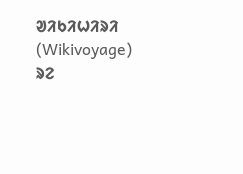ᱣᱤᱠᱤᱦᱤᱨᱤ (Wikivoyage) ᱨᱮ